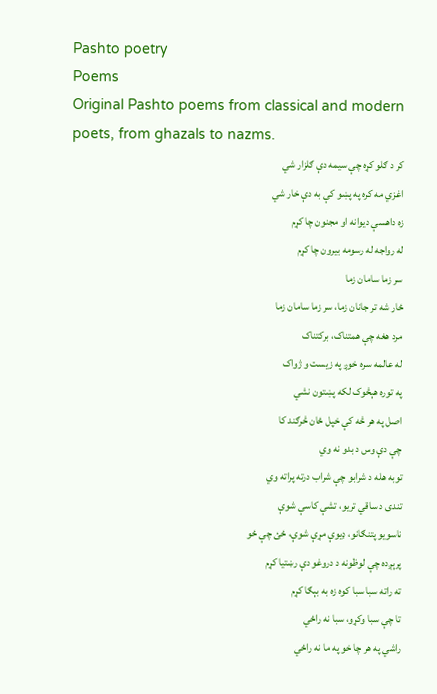Pashto poetry
Poems
Original Pashto poems from classical and modern poets, from ghazals to nazms.
کر د ګلو کړه چې سیمه دې ګلزار شي
اغزي مه کره په پښو کې به دې خار شي
زه داهسې دیوانه او مجنون چا کړم
له رواجه له رسومه بیرون چا کړم
سر زما سامان زما
ځار شه تر جانان زما، سر زما سامان زما
مرد هغه چې همتناک، برکتناک
له عالمه سره خوږ په زیست و ژواک
په توره هېڅوک لکه پښتون نشي
اصل په هر څه کې خپل ځان څرګند کا
چې دې وس د بدو نه وي
توبه هله د شرابو چې شراب درته پراته وي
تندی د ساقي تریو، تشې کاسې شوې
ناسویو پتنګانو، ډیوې مړې شوې، ځئ چې ځو
پرېږده چې لوظونه د دروغو دې رښتیا کړم
ته راته سبا سبا کوه زه به بېګا کړم
تا چې سبا وکړو، سبا نه راځي
راشي په هر چا خو په ما نه راځي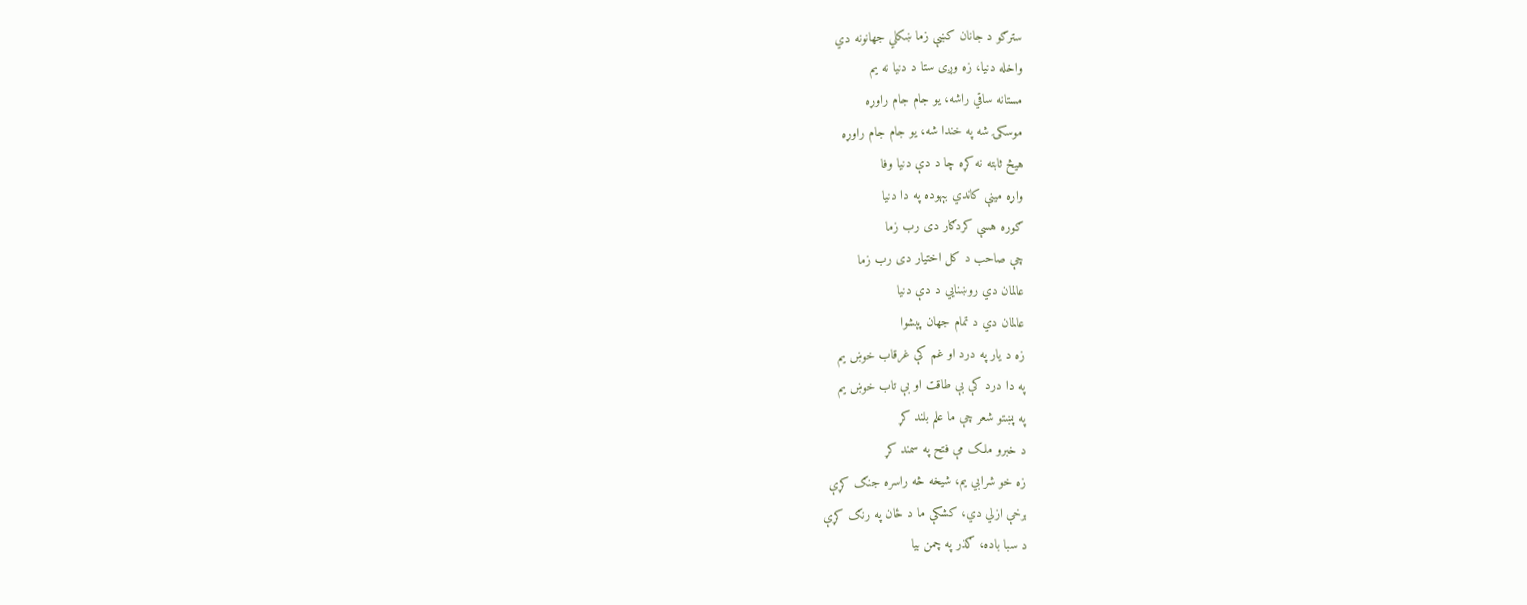سترګو د جانان کښې زما ښکلي جهانونه دي
واخله دنیا، زه وږی ستا د دنیا نه یم
مستانه ساقي راشه، یو جام جام راوړه
موسکۍ شه په خندا شه، یو جام جام راوړه
هیڅ ثابته نه کړه چا د دې دنیا وفا
واړه مینې کاندي بېهوده په دا دنیا
ګوره هسې کردګار دی رب زما
چې صاحب د کل اختیار دی رب زما
عالمان دي روښنایي د دې دنیا
عالمان دي د تمام جهان پېشوا
زه د یار په درد او غم کې غرقاب خوښ یم
په دا درد کې بې طاقت او بې تاب خوښ یم
په پښتو شعر چې ما علم بلند کړ
د خبرو ملک مې فتح په سمند کړ
زه خو شرابي یم، شیخه څه راسره جنګ کړې
برخې ازلي دي، کشکې ما د ځان په رنګ کړې
د سبا باده، ګذر په چمن بیا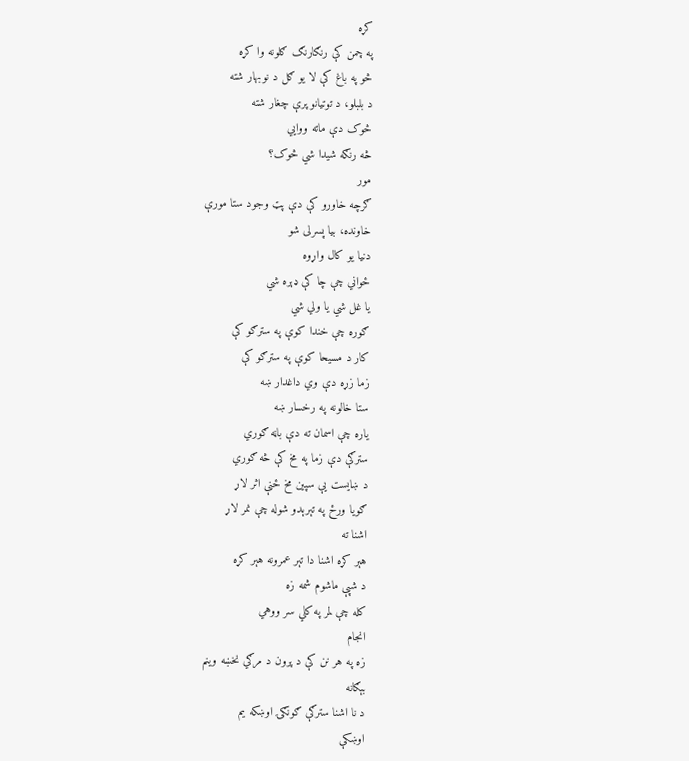کړه
په چمن کې رنګارنګ ګلونه وا کړه
څو په باغ کې لا یو ګل د نوبهار شته
د بلبلو، د توتیانو پرې چغار شته
څوک دې ماته ووایي
څه رنګه شیدا شي څوک؟
مور
ګرچه خاورو کې دې پټ وجود ستا مورې
خاونده، بیا پسرلی شو
دنیا یو کال واړوه
ځواني چې چا کې ډېره شي
یا غل شي یا ولي شي
ګوره چې خندا کوې په سترګو کې
کار د مسیحا کوې په سترګو کې
زما زړه دې وي داغدار ښه
ستا خالونه په رخسار ښه
یاره چې اسمان ته دې باڼه ګوري
سترګې دې زما په مخ کې څه ګوري
د ښایست یې سپین مخ ځنې اثر لاړ
ګویا ورځ په تېرېدو شوله چې نمر لاړ
اشنا ته
هېر کړه اشنا دا تېر عمرونه هېر کړه
د شپې ماشوم شمه زه
کله چې لمر په کلي سر ووهي
انجام
زه په هر نن کې د پرون د مرګي نخښه وینم
بېګانه
د نا اشنا سترګې ګونګۍ اوښکه یم
اوښکې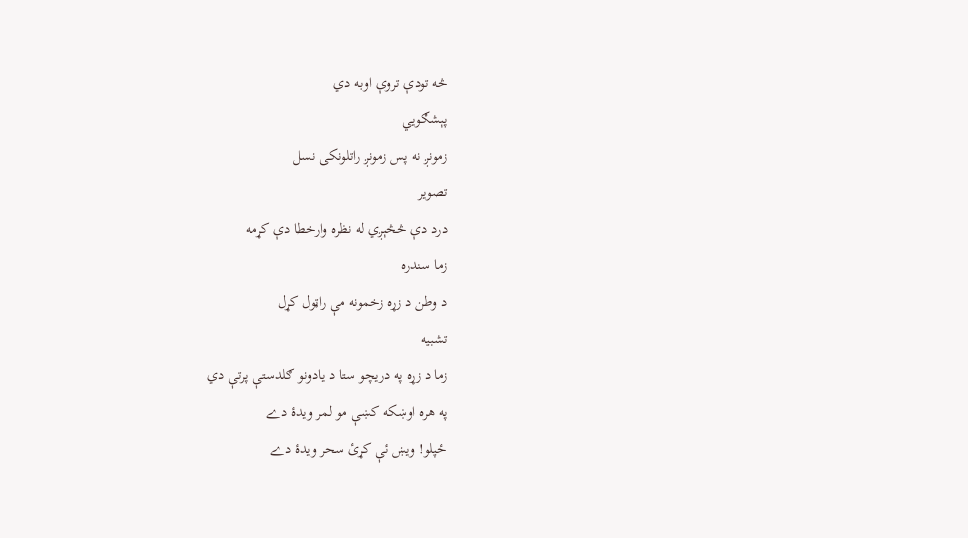څه تودې تروې اوبه دي
پېشګويي
زمونږ نه پس زمونږ راتلونکی نسل
تصویر
درد دې څڅېږي له نظره وارخطا دې کړمه
زما سندره
د وطن د زړه زخمونه مې راټول کړل
تشبیه
زما د زړه په دریچو ستا د یادونو ګلدستې پرتې دي
په هره اوښکه کښې مو لمر ويدۀ دے
ځپلو! ويښ ئې کړئ سحر ويدۀ دے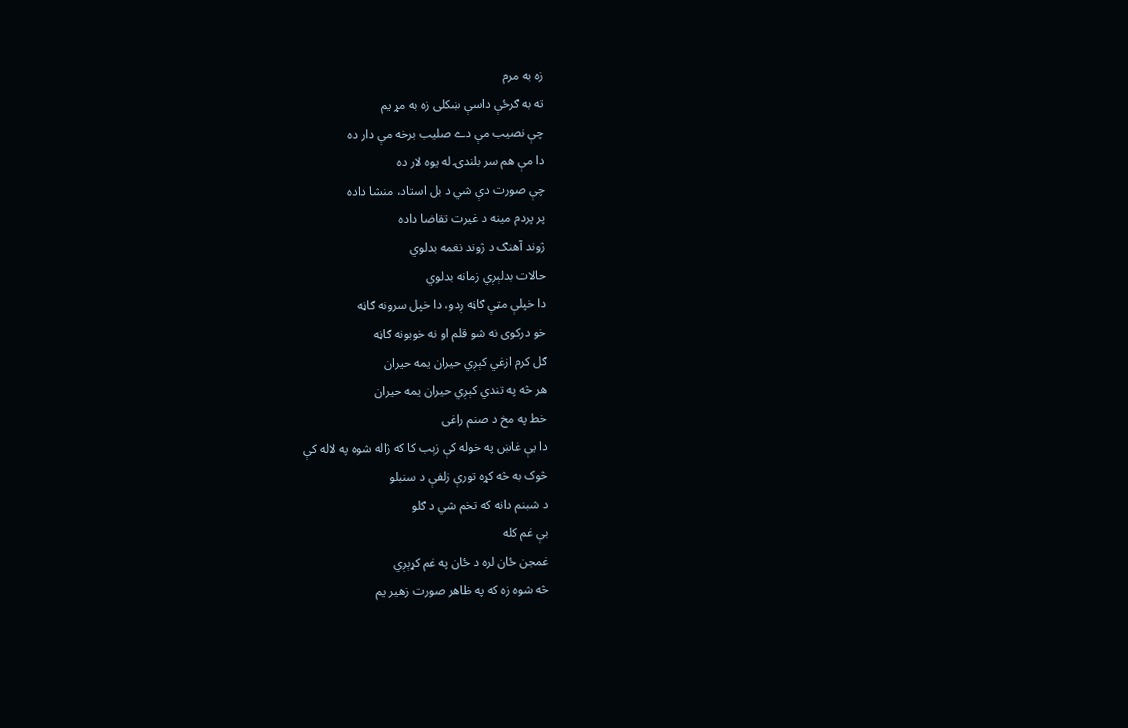زه به مرم
ته به ګرځې داسې ښکلی زه به مړ یم
چې نصيب مې دے صليب برخه مې دار ده
دا مې هم سر بلندۍ له یوه لار ده
چې صورت دې شي د بل استاد، منشا داده
پر پردم مینه د غیرت تقاضا داده
ژوند آهنګ د ژوند نغمه بدلوي
حالات بدلېږي زمانه بدلوي
دا خپلې مټې ګاڼه ږدو، دا خپل سرونه ګاڼه
خو درکوی نه شو قلم او نه خوبونه ګاڼه
ګل کرم ازغي کېږي حيران يمه حيران
هر څه په تندي کېږي حيران يمه حيران
خط په مخ د صنم راغی
دا يې غاښ په خوله کې زېب کا که ژاله شوه په لاله کې
څوک به څه کړه تورې زلفې د سنبلو
د شبنم دانه که تخم شي د ګلو
بې غم کله
غمجن ځان لره د ځان په غم کړېږي
څه شوه زه که په ظاهر صورت زهیر یم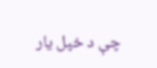چې د خپل یار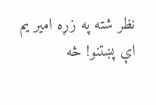نظر شته په زړه امیر یم
اې پښتنو! څه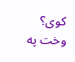کوی؟
وخت په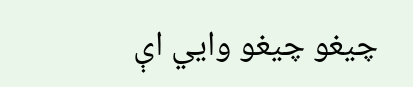چیغو چیغو وایي اې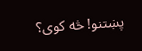پښتنو! څه کوی؟